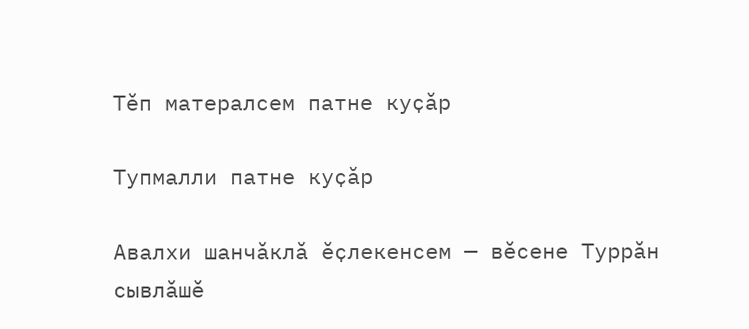Тӗп матералсем патне куҫӑр

Тупмалли патне куҫӑр

Авалхи шанчӑклӑ ӗҫлекенсем — вӗсене Туррӑн сывлӑшӗ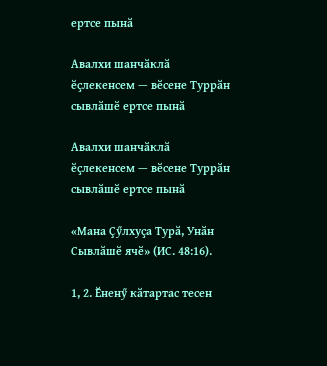ертсе пынӑ

Авалхи шанчӑклӑ ӗҫлекенсем — вӗсене Туррӑн сывлӑшӗ ертсе пынӑ

Авалхи шанчӑклӑ ӗҫлекенсем — вӗсене Туррӑн сывлӑшӗ ертсе пынӑ

«Мана Ҫӳлхуҫа Турӑ, Унӑн Сывлӑшӗ ячӗ» (ИС. 48:16).

1, 2. Ӗненӳ кӑтартас тесен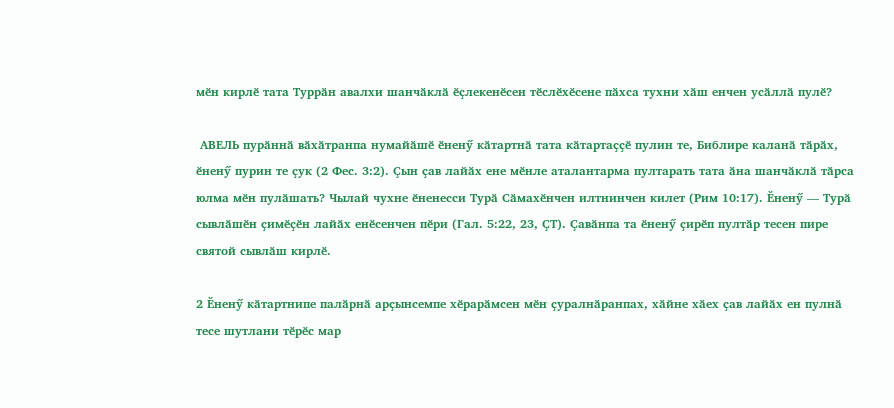мӗн кирлӗ тата Туррӑн авалхи шанчӑклӑ ӗҫлекенӗсен тӗслӗхӗсене пӑхса тухни хӑш енчен усӑллӑ пулӗ?

 АВЕЛЬ пурӑннӑ вӑхӑтранпа нумайӑшӗ ӗненӳ кӑтартнӑ тата кӑтартаҫҫӗ пулин те, Библире каланӑ тӑрӑх, ӗненӳ пурин те ҫук (2 Фес. 3:2). Ҫын ҫав лайӑх ене мӗнле аталантарма пултарать тата ӑна шанчӑклӑ тӑрса юлма мӗн пулӑшать? Чылай чухне ӗненесси Турӑ Сӑмахӗнчен илтнинчен килет (Рим 10:17). Ӗненӳ — Турӑ сывлӑшӗн ҫимӗҫӗн лайӑх енӗсенчен пӗри (Гал. 5:22, 23, ҪТ). Ҫавӑнпа та ӗненӳ ҫирӗп пултӑр тесен пире святой сывлӑш кирлӗ.

2 Ӗненӳ кӑтартнипе палӑрнӑ арҫынсемпе хӗрарӑмсен мӗн ҫуралнӑранпах, хӑйне хӑех ҫав лайӑх ен пулнӑ тесе шутлани тӗрӗс мар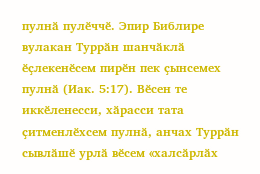пулнӑ пулӗччӗ. Эпир Библире вулакан Туррӑн шанчӑклӑ ӗҫлекенӗсем пирӗн пек ҫынсемех пулнӑ (Иак. 5:17). Вӗсен те иккӗленесси, хӑрасси тата ҫитменлӗхсем пулнӑ, анчах Туррӑн сывлӑшӗ урлӑ вӗсем «халсӑрлӑх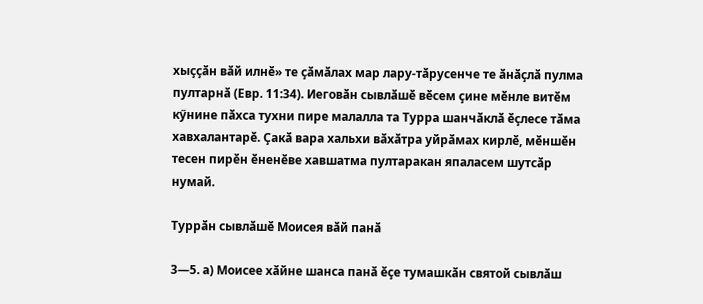хыҫҫӑн вӑй илнӗ» те ҫӑмӑлах мар лару-тӑрусенче те ӑнӑҫлӑ пулма пултарнӑ (Евр. 11:34). Иеговӑн сывлӑшӗ вӗсем ҫине мӗнле витӗм кӳнине пӑхса тухни пире малалла та Турра шанчӑклӑ ӗҫлесе тӑма хавхалантарӗ. Ҫакӑ вара хальхи вӑхӑтра уйрӑмах кирлӗ, мӗншӗн тесен пирӗн ӗненӗве хавшатма пултаракан япаласем шутсӑр нумай.

Туррӑн сывлӑшӗ Моисея вӑй панӑ

3—5. а) Моисее хӑйне шанса панӑ ӗҫе тумашкӑн святой сывлӑш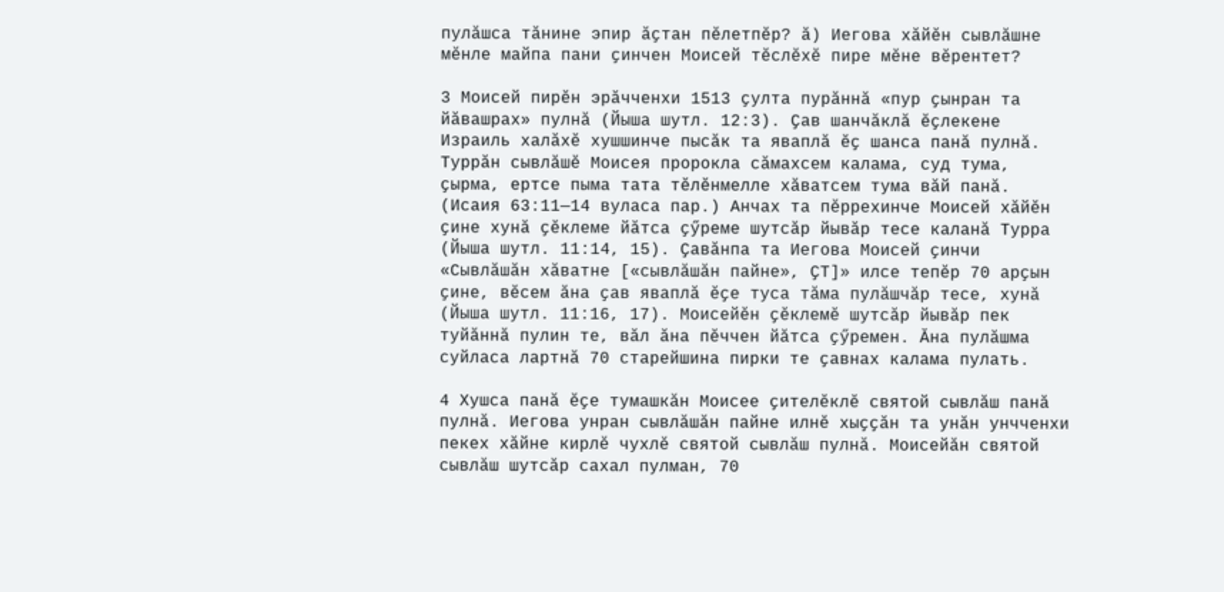пулӑшса тӑнине эпир ӑҫтан пӗлетпӗр? ӑ) Иегова хӑйӗн сывлӑшне мӗнле майпа пани ҫинчен Моисей тӗслӗхӗ пире мӗне вӗрентет?

3 Моисей пирӗн эрӑчченхи 1513 ҫулта пурӑннӑ «пур ҫынран та йӑвашрах» пулнӑ (Йыша шутл. 12:3). Ҫав шанчӑклӑ ӗҫлекене Израиль халӑхӗ хушшинче пысӑк та яваплӑ ӗҫ шанса панӑ пулнӑ. Туррӑн сывлӑшӗ Моисея пророкла сӑмахсем калама, суд тума, ҫырма, ертсе пыма тата тӗлӗнмелле хӑватсем тума вӑй панӑ. (Исаия 63:11—14 вуласа пар.) Анчах та пӗррехинче Моисей хӑйӗн ҫине хунӑ ҫӗклеме йӑтса ҫӳреме шутсӑр йывӑр тесе каланӑ Турра (Йыша шутл. 11:14, 15). Ҫавӑнпа та Иегова Моисей ҫинчи «Сывлӑшӑн хӑватне [«сывлӑшӑн пайне», ҪТ]» илсе тепӗр 70 арҫын ҫине, вӗсем ӑна ҫав яваплӑ ӗҫе туса тӑма пулӑшчӑр тесе, хунӑ (Йыша шутл. 11:16, 17). Моисейӗн ҫӗклемӗ шутсӑр йывӑр пек туйӑннӑ пулин те, вӑл ӑна пӗччен йӑтса ҫӳремен. Ӑна пулӑшма суйласа лартнӑ 70 старейшина пирки те ҫавнах калама пулать.

4 Хушса панӑ ӗҫе тумашкӑн Моисее ҫителӗклӗ святой сывлӑш панӑ пулнӑ. Иегова унран сывлӑшӑн пайне илнӗ хыҫҫӑн та унӑн унчченхи пекех хӑйне кирлӗ чухлӗ святой сывлӑш пулнӑ. Моисейӑн святой сывлӑш шутсӑр сахал пулман, 70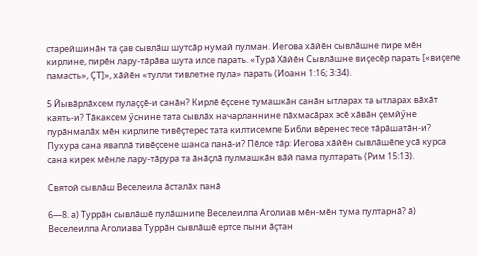старейшинӑн та ҫав сывлӑш шутсӑр нумай пулман. Иегова хӑйӗн сывлӑшне пире мӗн кирлине, пирӗн лару-тӑрӑва шута илсе парать. «Турӑ Хӑйӗн Сывлӑшне виҫесӗр парать [«виҫепе памасть», ҪТ]», хӑйӗн «тулли тивлетне пула» парать (Иоанн 1:16; 3:34).

5 Йывӑрлӑхсем пулаҫҫӗ-и санӑн? Кирлӗ ӗҫсене тумашкӑн санӑн ытларах та ытларах вӑхӑт каять-и? Тӑкаксем ӳснине тата сывлӑх начарланнине пӑхмасӑрах эсӗ хӑвӑн ҫемйӳне пурӑнмалӑх мӗн кирлипе тивӗҫтерес тата килтисемпе Библи вӗренес тесе тӑрӑшатӑн-и? Пухура сана яваплӑ тивӗҫсене шанса панӑ-и? Пӗлсе тӑр: Иегова хӑйӗн сывлӑшӗпе усӑ курса сана кирек мӗнле лару-тӑрура та ӑнӑҫлӑ пулмашкӑн вӑй пама пултарать (Рим 15:13).

Святой сывлӑш Веселеила ӑсталӑх панӑ

6—8. а) Туррӑн сывлӑшӗ пулӑшнипе Веселеилпа Аголиав мӗн-мӗн тума пултарнӑ? ӑ) Веселеилпа Аголиава Туррӑн сывлӑшӗ ертсе пыни ӑҫтан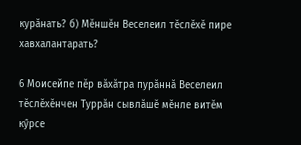курӑнать? б) Мӗншӗн Веселеил тӗслӗхӗ пире хавхалантарать?

6 Моисейпе пӗр вӑхӑтра пурӑннӑ Веселеил тӗслӗхӗнчен Туррӑн сывлӑшӗ мӗнле витӗм кӳрсе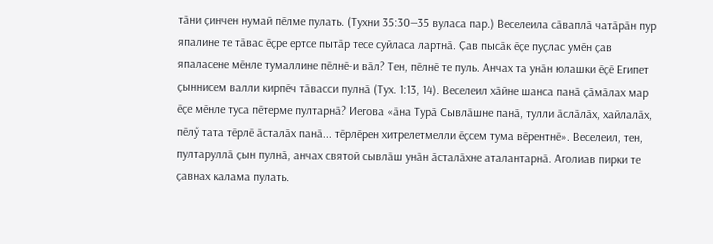тӑни ҫинчен нумай пӗлме пулать. (Тухни 35:30—35 вуласа пар.) Веселеила сӑваплӑ чатӑрӑн пур япалине те тӑвас ӗҫре ертсе пытӑр тесе суйласа лартнӑ. Ҫав пысӑк ӗҫе пуҫлас умӗн ҫав япаласене мӗнле тумаллине пӗлнӗ-и вӑл? Тен, пӗлнӗ те пуль. Анчах та унӑн юлашки ӗҫӗ Египет ҫыннисем валли кирпӗч тӑвасси пулнӑ (Тух. 1:13, 14). Веселеил хӑйне шанса панӑ ҫӑмӑлах мар ӗҫе мӗнле туса пӗтерме пултарнӑ? Иегова «ӑна Турӑ Сывлӑшне панӑ, тулли ӑслӑлӑх, хайлалӑх, пӗлӳ тата тӗрлӗ ӑсталӑх панӑ... тӗрлӗрен хитрелетмелли ӗҫсем тума вӗрентнӗ». Веселеил, тен, пултаруллӑ ҫын пулнӑ, анчах святой сывлӑш унӑн ӑсталӑхне аталантарнӑ. Аголиав пирки те ҫавнах калама пулать.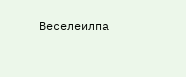Веселеилпа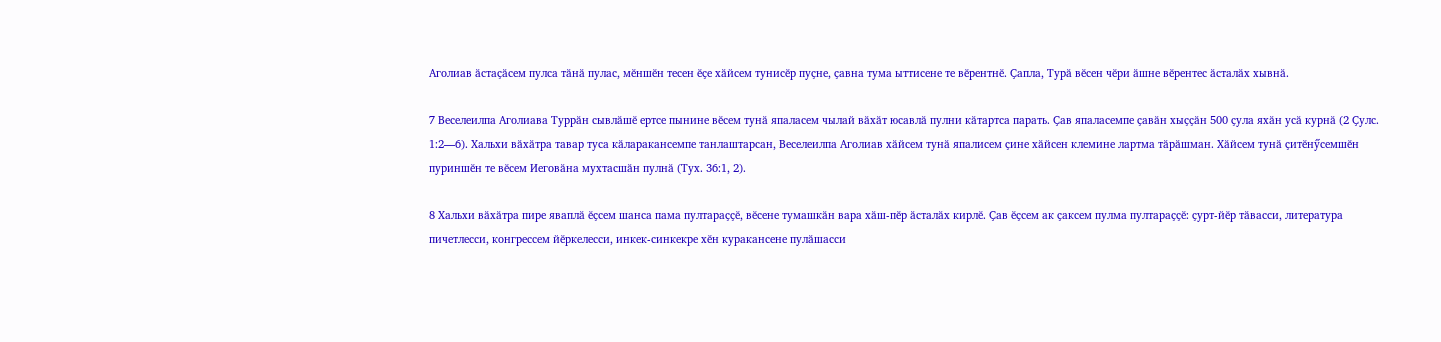Аголиав ӑстаҫӑсем пулса тӑнӑ пулас, мӗншӗн тесен ӗҫе хӑйсем тунисӗр пуҫне, ҫавна тума ыттисене те вӗрентнӗ. Ҫапла, Турӑ вӗсен чӗри ӑшне вӗрентес ӑсталӑх хывнӑ.

7 Веселеилпа Аголиава Туррӑн сывлӑшӗ ертсе пынине вӗсем тунӑ япаласем чылай вӑхӑт юсавлӑ пулни кӑтартса парать. Ҫав япаласемпе ҫавӑн хыҫҫӑн 500 ҫула яхӑн усӑ курнӑ (2 Ҫулс. 1:2—6). Хальхи вӑхӑтра тавар туса кӑларакансемпе танлаштарсан, Веселеилпа Аголиав хӑйсем тунӑ япалисем ҫине хӑйсен клемине лартма тӑрӑшман. Хӑйсем тунӑ ҫитӗнӳсемшӗн пуриншӗн те вӗсем Иеговӑна мухтасшӑн пулнӑ (Тух. 36:1, 2).

8 Хальхи вӑхӑтра пире яваплӑ ӗҫсем шанса пама пултараҫҫӗ, вӗсене тумашкӑн вара хӑш-пӗр ӑсталӑх кирлӗ. Ҫав ӗҫсем ак ҫаксем пулма пултараҫҫӗ: ҫурт-йӗр тӑвасси, литература пичетлесси, конгрессем йӗркелесси, инкек-синкекре хӗн куракансене пулӑшасси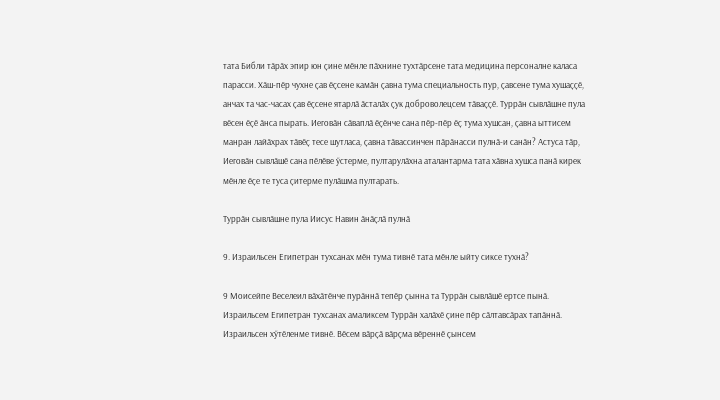тата Библи тӑрӑх эпир юн ҫине мӗнле пӑхнине тухтӑрсене тата медицина персоналне каласа парасси. Хӑш-пӗр чухне ҫав ӗҫсене камӑн ҫавна тума специальность пур, ҫавсене тума хушаҫҫӗ, анчах та час-часах ҫав ӗҫсене ятарлӑ ӑсталӑх ҫук доброволецсем тӑваҫҫӗ. Туррӑн сывлӑшне пула вӗсен ӗҫӗ ӑнса пырать. Иеговӑн сӑваплӑ ӗҫӗнче сана пӗр-пӗр ӗҫ тума хушсан, ҫавна ыттисем манран лайӑхрах тӑвӗҫ тесе шутласа, ҫавна тӑвассинчен пӑрӑнасси пулнӑ-и санӑн? Астуса тӑр, Иеговӑн сывлӑшӗ сана пӗлӗве ӳстерме, пултарулӑхна аталантарма тата хӑвна хушса панӑ кирек мӗнле ӗҫе те туса ҫитерме пулӑшма пултарать.

Туррӑн сывлӑшне пула Иисус Навин ӑнӑҫлӑ пулнӑ

9. Израильсен Египетран тухсанах мӗн тума тивнӗ тата мӗнле ыйту сиксе тухнӑ?

9 Моисейпе Веселеил вӑхӑтӗнче пурӑннӑ тепӗр ҫынна та Туррӑн сывлӑшӗ ертсе пынӑ. Израильсем Египетран тухсанах амаликсем Туррӑн халӑхӗ ҫине пӗр сӑлтавсӑрах тапӑннӑ. Израильсен хӳтӗленме тивнӗ. Вӗсем вӑрҫӑ вӑрҫма вӗреннӗ ҫынсем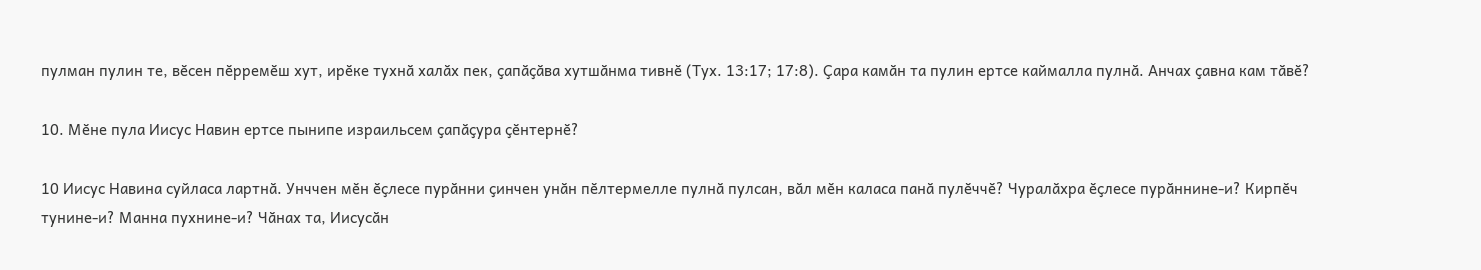пулман пулин те, вӗсен пӗрремӗш хут, ирӗке тухнӑ халӑх пек, ҫапӑҫӑва хутшӑнма тивнӗ (Тух. 13:17; 17:8). Ҫара камӑн та пулин ертсе каймалла пулнӑ. Анчах ҫавна кам тӑвӗ?

10. Мӗне пула Иисус Навин ертсе пынипе израильсем ҫапӑҫура ҫӗнтернӗ?

10 Иисус Навина суйласа лартнӑ. Унччен мӗн ӗҫлесе пурӑнни ҫинчен унӑн пӗлтермелле пулнӑ пулсан, вӑл мӗн каласа панӑ пулӗччӗ? Чуралӑхра ӗҫлесе пурӑннине-и? Кирпӗч тунине-и? Манна пухнине-и? Чӑнах та, Иисусӑн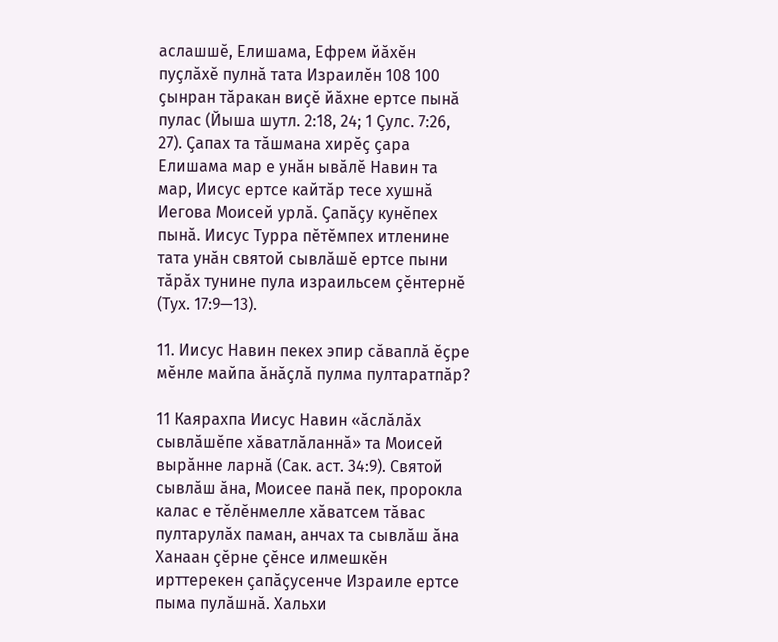аслашшӗ, Елишама, Ефрем йӑхӗн пуҫлӑхӗ пулнӑ тата Израилӗн 108 100 ҫынран тӑракан виҫӗ йӑхне ертсе пынӑ пулас (Йыша шутл. 2:18, 24; 1 Ҫулс. 7:26, 27). Ҫапах та тӑшмана хирӗҫ ҫара Елишама мар е унӑн ывӑлӗ Навин та мар, Иисус ертсе кайтӑр тесе хушнӑ Иегова Моисей урлӑ. Ҫапӑҫу кунӗпех пынӑ. Иисус Турра пӗтӗмпех итленине тата унӑн святой сывлӑшӗ ертсе пыни тӑрӑх тунине пула израильсем ҫӗнтернӗ (Тух. 17:9—13).

11. Иисус Навин пекех эпир сӑваплӑ ӗҫре мӗнле майпа ӑнӑҫлӑ пулма пултаратпӑр?

11 Каярахпа Иисус Навин «ӑслӑлӑх сывлӑшӗпе хӑватлӑланнӑ» та Моисей вырӑнне ларнӑ (Сак. аст. 34:9). Святой сывлӑш ӑна, Моисее панӑ пек, пророкла калас е тӗлӗнмелле хӑватсем тӑвас пултарулӑх паман, анчах та сывлӑш ӑна Ханаан ҫӗрне ҫӗнсе илмешкӗн ирттерекен ҫапӑҫусенче Израиле ертсе пыма пулӑшнӑ. Хальхи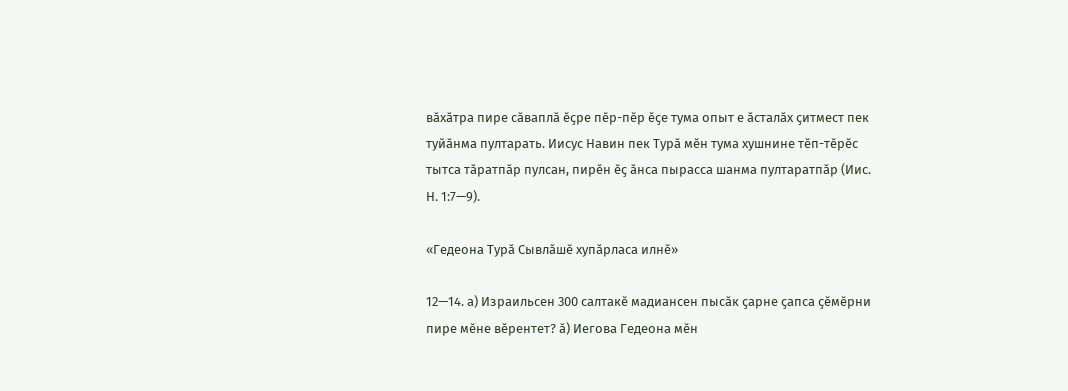вӑхӑтра пире сӑваплӑ ӗҫре пӗр-пӗр ӗҫе тума опыт е ӑсталӑх ҫитмест пек туйӑнма пултарать. Иисус Навин пек Турӑ мӗн тума хушнине тӗп-тӗрӗс тытса тӑратпӑр пулсан, пирӗн ӗҫ ӑнса пырасса шанма пултаратпӑр (Иис. Н. 1:7—9).

«Гедеона Турӑ Сывлӑшӗ хупӑрласа илнӗ»

12—14. а) Израильсен 300 салтакӗ мадиансен пысӑк ҫарне ҫапса ҫӗмӗрни пире мӗне вӗрентет? ӑ) Иегова Гедеона мӗн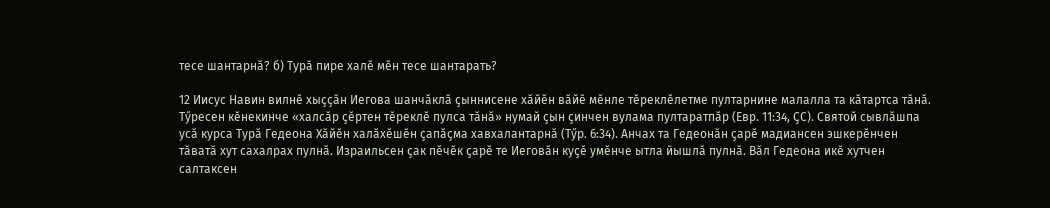тесе шантарнӑ? б) Турӑ пире халӗ мӗн тесе шантарать?

12 Иисус Навин вилнӗ хыҫҫӑн Иегова шанчӑклӑ ҫыннисене хӑйӗн вӑйӗ мӗнле тӗреклӗлетме пултарнине малалла та кӑтартса тӑнӑ. Тӳресен кӗнекинче «халсӑр ҫӗртен тӗреклӗ пулса тӑнӑ» нумай ҫын ҫинчен вулама пултаратпӑр (Евр. 11:34, ҪС). Святой сывлӑшпа усӑ курса Турӑ Гедеона Хӑйӗн халӑхӗшӗн ҫапӑҫма хавхалантарнӑ (Тӳр. 6:34). Анчах та Гедеонӑн ҫарӗ мадиансен эшкерӗнчен тӑватӑ хут сахалрах пулнӑ. Израильсен ҫак пӗчӗк ҫарӗ те Иеговӑн куҫӗ умӗнче ытла йышлӑ пулнӑ. Вӑл Гедеона икӗ хутчен салтаксен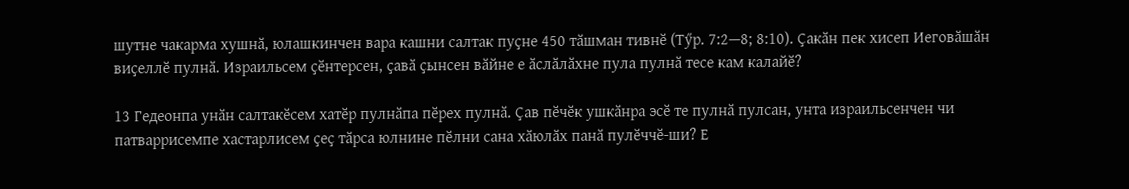шутне чакарма хушнӑ, юлашкинчен вара кашни салтак пуҫне 450 тӑшман тивнӗ (Тӳр. 7:2—8; 8:10). Ҫакӑн пек хисеп Иеговӑшӑн виҫеллӗ пулнӑ. Израильсем ҫӗнтерсен, ҫавӑ ҫынсен вӑйне е ӑслӑлӑхне пула пулнӑ тесе кам калайӗ?

13 Гедеонпа унӑн салтакӗсем хатӗр пулнӑпа пӗрех пулнӑ. Ҫав пӗчӗк ушкӑнра эсӗ те пулнӑ пулсан, унта израильсенчен чи патваррисемпе хастарлисем ҫеҫ тӑрса юлнине пӗлни сана хӑюлӑх панӑ пулӗччӗ-ши? Е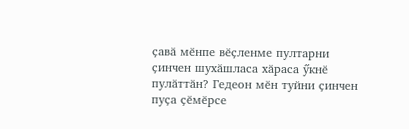ҫавӑ мӗнпе вӗҫленме пултарни ҫинчен шухӑшласа хӑраса ӳкнӗ пулӑттӑн? Гедеон мӗн туйни ҫинчен пуҫа ҫӗмӗрсе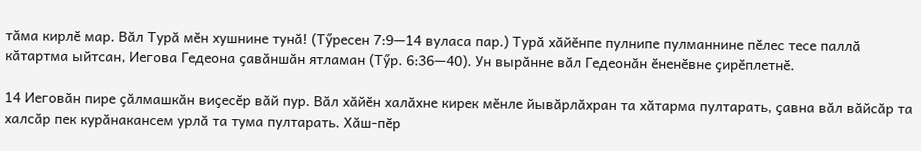тӑма кирлӗ мар. Вӑл Турӑ мӗн хушнине тунӑ! (Тӳресен 7:9—14 вуласа пар.) Турӑ хӑйӗнпе пулнипе пулманнине пӗлес тесе паллӑ кӑтартма ыйтсан, Иегова Гедеона ҫавӑншӑн ятламан (Тӳр. 6:36—40). Ун вырӑнне вӑл Гедеонӑн ӗненӗвне ҫирӗплетнӗ.

14 Иеговӑн пире ҫӑлмашкӑн виҫесӗр вӑй пур. Вӑл хӑйӗн халӑхне кирек мӗнле йывӑрлӑхран та хӑтарма пултарать, ҫавна вӑл вӑйсӑр та халсӑр пек курӑнакансем урлӑ та тума пултарать. Хӑш-пӗр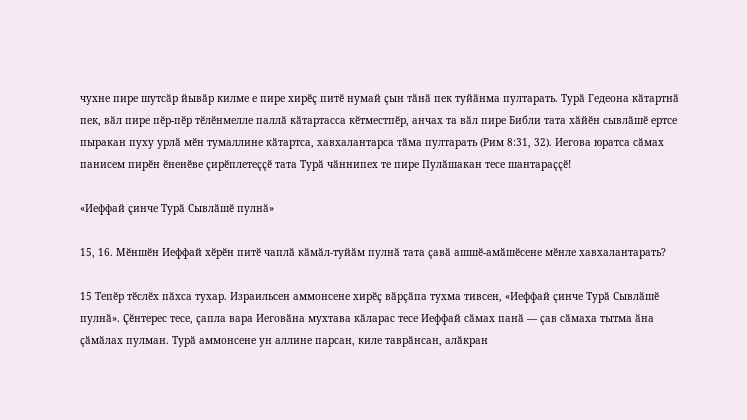чухне пире шутсӑр йывӑр килме е пире хирӗҫ питӗ нумай ҫын тӑнӑ пек туйӑнма пултарать. Турӑ Гедеона кӑтартнӑ пек, вӑл пире пӗр-пӗр тӗлӗнмелле паллӑ кӑтартасса кӗтместпӗр, анчах та вӑл пире Библи тата хӑйӗн сывлӑшӗ ертсе пыракан пуху урлӑ мӗн тумаллине кӑтартса, хавхалантарса тӑма пултарать (Рим 8:31, 32). Иегова юратса сӑмах панисем пирӗн ӗненӗве ҫирӗплетеҫҫӗ тата Турӑ чӑннипех те пире Пулӑшакан тесе шантараҫҫӗ!

«Иеффай ҫинче Турӑ Сывлӑшӗ пулнӑ»

15, 16. Мӗншӗн Иеффай хӗрӗн питӗ чаплӑ кӑмӑл-туйӑм пулнӑ тата ҫавӑ ашшӗ-амӑшӗсене мӗнле хавхалантарать?

15 Тепӗр тӗслӗх пӑхса тухар. Израильсен аммонсене хирӗҫ вӑрҫӑпа тухма тивсен, «Иеффай ҫинче Турӑ Сывлӑшӗ пулнӑ». Ҫӗнтерес тесе, ҫапла вара Иеговӑна мухтава кӑларас тесе Иеффай сӑмах панӑ — ҫав сӑмаха тытма ӑна ҫӑмӑлах пулман. Турӑ аммонсене ун аллине парсан, киле таврӑнсан, алӑкран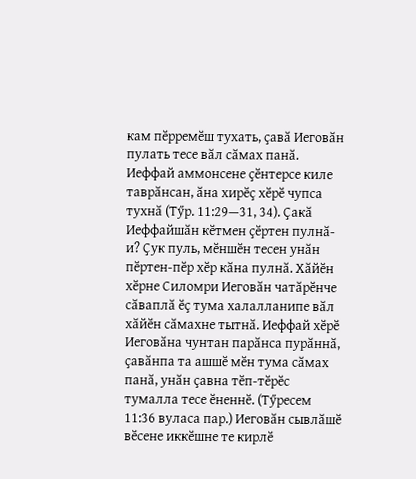кам пӗрремӗш тухать, ҫавӑ Иеговӑн пулать тесе вӑл сӑмах панӑ. Иеффай аммонсене ҫӗнтерсе киле таврӑнсан, ӑна хирӗҫ хӗрӗ чупса тухнӑ (Тӳр. 11:29—31, 34). Ҫакӑ Иеффайшӑн кӗтмен ҫӗртен пулнӑ-и? Ҫук пуль, мӗншӗн тесен унӑн пӗртен-пӗр хӗр кӑна пулнӑ. Хӑйӗн хӗрне Силомри Иеговӑн чатӑрӗнче сӑваплӑ ӗҫ тума халалланипе вӑл хӑйӗн сӑмахне тытнӑ. Иеффай хӗрӗ Иеговӑна чунтан парӑнса пурӑннӑ, ҫавӑнпа та ашшӗ мӗн тума сӑмах панӑ, унӑн ҫавна тӗп-тӗрӗс тумалла тесе ӗненнӗ. (Тӳресем 11:36 вуласа пар.) Иеговӑн сывлӑшӗ вӗсене иккӗшне те кирлӗ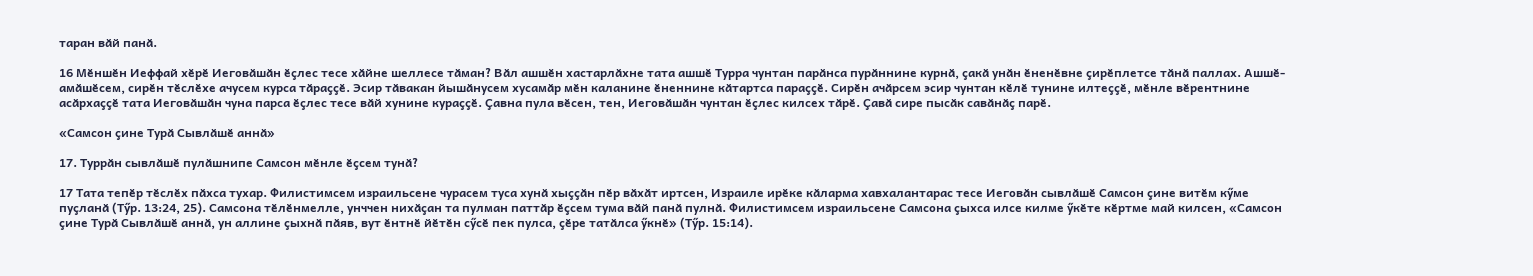таран вӑй панӑ.

16 Мӗншӗн Иеффай хӗрӗ Иеговӑшӑн ӗҫлес тесе хӑйне шеллесе тӑман? Вӑл ашшӗн хастарлӑхне тата ашшӗ Турра чунтан парӑнса пурӑннине курнӑ, ҫакӑ унӑн ӗненӗвне ҫирӗплетсе тӑнӑ паллах. Ашшӗ-амӑшӗсем, сирӗн тӗслӗхе ачусем курса тӑраҫҫӗ. Эсир тӑвакан йышӑнусем хусамӑр мӗн каланине ӗненнине кӑтартса параҫҫӗ. Сирӗн ачӑрсем эсир чунтан кӗлӗ тунине илтеҫҫӗ, мӗнле вӗрентнине асӑрхаҫҫӗ тата Иеговӑшӑн чуна парса ӗҫлес тесе вӑй хунине кураҫҫӗ. Ҫавна пула вӗсен, тен, Иеговӑшӑн чунтан ӗҫлес килсех тӑрӗ. Ҫавӑ сире пысӑк савӑнӑҫ парӗ.

«Самсон ҫине Турӑ Сывлӑшӗ аннӑ»

17. Туррӑн сывлӑшӗ пулӑшнипе Самсон мӗнле ӗҫсем тунӑ?

17 Тата тепӗр тӗслӗх пӑхса тухар. Филистимсем израильсене чурасем туса хунӑ хыҫҫӑн пӗр вӑхӑт иртсен, Израиле ирӗке кӑларма хавхалантарас тесе Иеговӑн сывлӑшӗ Самсон ҫине витӗм кӳме пуҫланӑ (Тӳр. 13:24, 25). Самсона тӗлӗнмелле, унччен нихӑҫан та пулман паттӑр ӗҫсем тума вӑй панӑ пулнӑ. Филистимсем израильсене Самсона ҫыхса илсе килме ӳкӗте кӗртме май килсен, «Самсон ҫине Турӑ Сывлӑшӗ аннӑ, ун аллине ҫыхнӑ пӑяв, вут ӗнтнӗ йӗтӗн сӳсӗ пек пулса, ҫӗре татӑлса ӳкнӗ» (Тӳр. 15:14).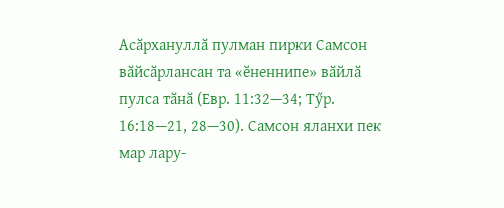Асӑрхануллӑ пулман пирки Самсон вӑйсӑрлансан та «ӗненнипе» вӑйлӑ пулса тӑнӑ (Евр. 11:32—34; Тӳр. 16:18—21, 28—30). Самсон яланхи пек мар лару-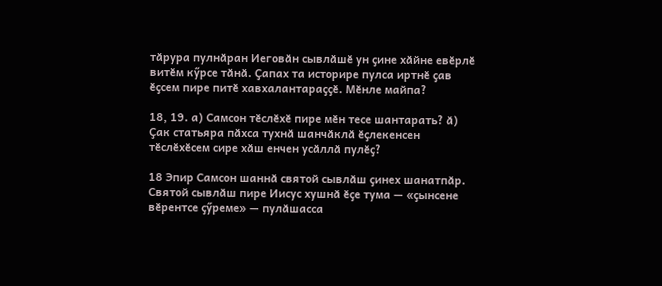тӑрура пулнӑран Иеговӑн сывлӑшӗ ун ҫине хӑйне евӗрлӗ витӗм кӳрсе тӑнӑ. Ҫапах та историре пулса иртнӗ ҫав ӗҫсем пире питӗ хавхалантараҫҫӗ. Мӗнле майпа?

18, 19. а) Самсон тӗслӗхӗ пире мӗн тесе шантарать? ӑ) Ҫак статьяра пӑхса тухнӑ шанчӑклӑ ӗҫлекенсен тӗслӗхӗсем сире хӑш енчен усӑллӑ пулӗҫ?

18 Эпир Самсон шаннӑ святой сывлӑш ҫинех шанатпӑр. Святой сывлӑш пире Иисус хушнӑ ӗҫе тума — «ҫынсене вӗрентсе ҫӳреме» — пулӑшасса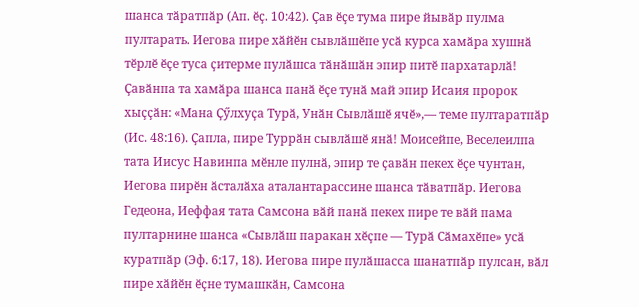шанса тӑратпӑр (Ап. ӗҫ. 10:42). Ҫав ӗҫе тума пире йывӑр пулма пултарать. Иегова пире хӑйӗн сывлӑшӗпе усӑ курса хамӑра хушнӑ тӗрлӗ ӗҫе туса ҫитерме пулӑшса тӑнӑшӑн эпир питӗ пархатарлӑ! Ҫавӑнпа та хамӑра шанса панӑ ӗҫе тунӑ май эпир Исаия пророк хыҫҫӑн: «Мана Ҫӳлхуҫа Турӑ, Унӑн Сывлӑшӗ ячӗ»,— теме пултаратпӑр (Ис. 48:16). Ҫапла, пире Туррӑн сывлӑшӗ янӑ! Моисейпе, Веселеилпа тата Иисус Навинпа мӗнле пулнӑ, эпир те ҫавӑн пекех ӗҫе чунтан, Иегова пирӗн ӑсталӑха аталантарассине шанса тӑватпӑр. Иегова Гедеона, Иеффая тата Самсона вӑй панӑ пекех пире те вӑй пама пултарнине шанса «Сывлӑш паракан хӗҫпе — Турӑ Сӑмахӗпе» усӑ куратпӑр (Эф. 6:17, 18). Иегова пире пулӑшасса шанатпӑр пулсан, вӑл пире хӑйӗн ӗҫне тумашкӑн, Самсона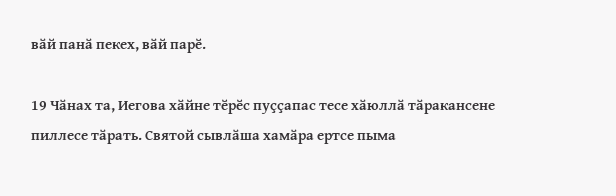вӑй панӑ пекех, вӑй парӗ.

19 Чӑнах та, Иегова хӑйне тӗрӗс пуҫҫапас тесе хӑюллӑ тӑракансене пиллесе тӑрать. Святой сывлӑша хамӑра ертсе пыма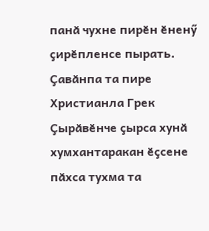панӑ чухне пирӗн ӗненӳ ҫирӗпленсе пырать. Ҫавӑнпа та пире Христианла Грек Ҫырӑвӗнче ҫырса хунӑ хумхантаракан ӗҫсене пӑхса тухма та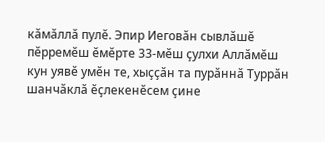кӑмӑллӑ пулӗ. Эпир Иеговӑн сывлӑшӗ пӗрремӗш ӗмӗрте 33-мӗш ҫулхи Аллӑмӗш кун уявӗ умӗн те, хыҫҫӑн та пурӑннӑ Туррӑн шанчӑклӑ ӗҫлекенӗсем ҫине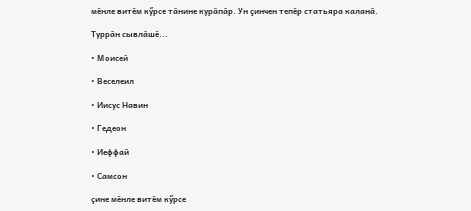мӗнле витӗм кӳрсе тӑнине курӑпӑр. Ун ҫинчен тепӗр статьяра каланӑ.

Туррӑн сывлӑшӗ...

• Моисей

• Веселеил

• Иисус Навин

• Гедеон

• Иеффай

• Самсон

ҫине мӗнле витӗм кӳрсе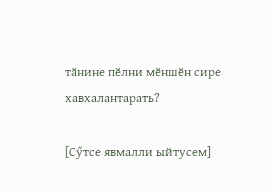тӑнине пӗлни мӗншӗн сире хавхалантарать?

[Сӳтсе явмалли ыйтусем]